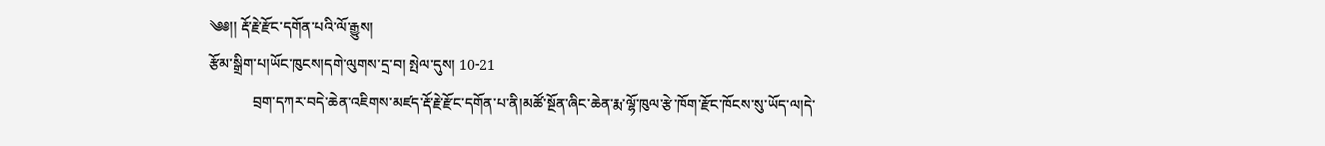༄༅།། རྡོ་རྗེ་རྫོང་དགོན་པའི་ལོ་རྒྱུས།
རྩོམ་སྒྲིག་པ།ཡོང་ཁུངས།དགེ་ལུགས་དྲ་བ། སྤེལ་དུས། 10-21
            བྲག་དཀར་བདེ་ཆེན་འཇིགས་མཛད་རྡོ་རྗེ་རྫོང་དགོན་པ་ནི།མཚོ་སྔོན་ཞིང་ཆེན་རྨ་ལྷོ་ཁུལ་རྩེ་ཁོག་རྫོང་ཁོངས་སུ་ཡོད་ལ།དེ་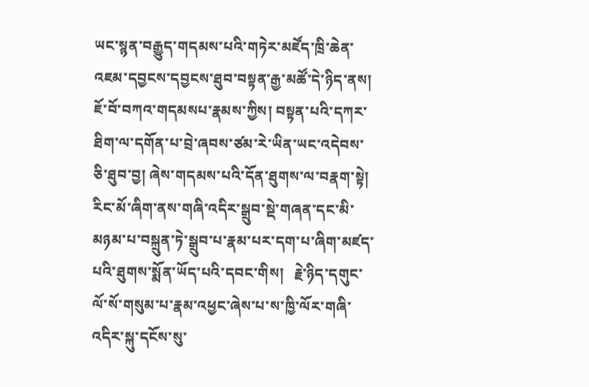ཡང་སྙན་བརྒྱུད་གདམས་པའི་གཏེར་མཛོད་ཁྲི་ཆེན་འཇམ་དབྱངས་དབྱངས་ཐུབ་བསྟན་རྒྱ་མཚོ་དེ་ཉིད་ནས། ཇོ་བོ་བཀའ་གདམསཔ་རྣམས་ཀྱིས། བསྟན་པའི་དཀར་ཐིག་ལ་དགོན་པ་བྲེ་ཞབས་ཙམ་རེ་ཡིན་ཡང་འདེབས་ཅི་ཐུབ་བྱ། ཞེས་གདམས་པའི་དོན་ཐུགས་ལ་བརྣག་སྟེ།  རིང་མོ་ཞིག་ནས་གཞི་འདིར་སྒྲུབ་སྡེ་གཞན་དང་མི་མཉམ་པ་བསྐྲུན་ཏེ་སྒྲུབ་པ་རྣམ་པར་དག་པ་ཞིག་མཛད་པའི་ཐུགས་སྨོན་ཡོད་པའི་དབང་གིས།   རྗེ་ཉིད་དགུང་ལོ་སོ་གསུམ་པ་རྣམ་འཕྱང་ཞེས་པ་ས་ཁྱི་ལོར་གཞི་འདིར་སྐུ་དངོས་སུ་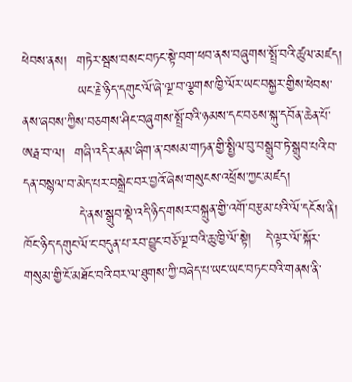ཕེབས་ནས།  གཏེར་སྦས་བསང་བཏང་སྟེ་བག་ཕབ་ནས་བཞུགས་སྤྲོ་བའི་ཚུལ་མཛད།
            ཡང་རྗེ་ཉིད་དགུང་ལོ་ཞེ་ལྔ་བ་ལྕགས་ཁྱི་ལོར་ཡང་བསྐྱར་གྱིས་ཕེབས་ནས་ཞབས་ཀྱིས་བཅགས་ཤིང་བཞུགས་སྤྲོ་བའི་ཉམས་དང་བཅས་སྐུ་དབོན་ཆེན་པོ་ཨརྠ་བ་ལ།  གཞི་འདིར་ནམ་ཞིག་ན་བསམ་གཏན་གྱི་སྤྱིལ་བུ་བསྒྲུབ་ཏེ་སྒྲུབ་པའི་བ་དན་བསྙལ་བ་མེད་པར་བསྒྲེང་བར་བྱའོ་ཞེས་གསུངས་འཕྲོས་ཀྱང་མཛད།
            དེ་ནས་སྒྲུབ་སྡེ་འདི་ཉིད་གསར་བསྐྲུན་གྱི་འགོ་བརྩམ་པའི་ལོ་དངོས་ནི།  ཁོང་ཉིད་དགུང་ལོ་ང་བདུན་པ་རབ་བྱུང་བཅོ་ལྔ་བའི་ཆུ་ཁྱི་ལོ་སྟེ།   དེ་ལྟར་ལོ་སྐོར་གསུམ་གྱི་ངོ་མཐོང་བའི་བར་ལ་ཐུགས་ཀྱི་བཞེད་པ་ཡང་ཡང་བཏང་བའི་གནས་ནི་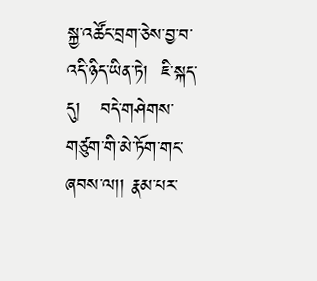སྐྱ་འཚོང་བྲག་ཅེས་བྱ་བ་འདི་ཉིད་ཡིན་ཏེ།  ཇི་སྐད་དུ།   བདེ་གཤེགས་གཙུག་གི་མེ་ཏོག་གང་ཞབས་ལ།། རྣམ་པར་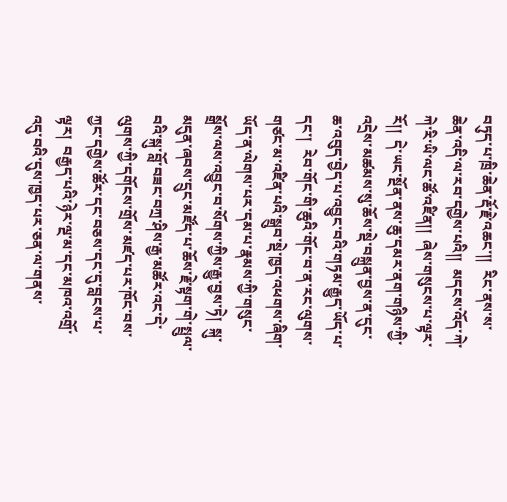བཏུད་པ་ཁྲི་ཆེན་རྡོ་རྗེ་འཆང་།།  རིང་ནས་ས་ཆེན་འདི་ལ་རབ་དགྱེས་པའི།།  མདངས་འོད་ཀེ་ཀེ་རི་ཡི་ལང་ཚོ་འཛིན།།  ཞེས་གསུངས་པ་ལྟར་རོ།།  དེ་ཡང་སྔོན་ནས་ཆུ་དམར་ནག་གཉིས་ཀྱི་འདྲེས་མཚམས་སུ་ཆོས་སྡེ་བསྐྲུན་བྱས་ན་དུང་ཆ་འབུད་བྱེད་པ་འབྱུང་བའི་གཏམ་རྒྱུད་ཡོད་པ་དང་།  རེབ་གོང་གི་ཆུའི་གོང་བ་ན་རང་ལུགས་གཙང་མ་འཛིན་པའི་སྒྲུབ་སྡེ་ཁྱད་འཕགས་ཞིག་ཡོད་ན་ལེགས་པར་དམ་པ་རྣམས་ཀྱི་གསུང་སྒྲོས་ལས་འབྱུང་བ་སོགས་ཀྱིས་རྒྱུ་བྱས་ཏེ།  སྐུ་མདུན་ཞབས་དྲུང་མཛོད་པ་ཆོས་རྗེ་སྟག་གེ་སྤྲུལ་བའི་སྐུ་བློ་བཟང་བཀྲ་ཤིས་རྒྱ་མཚོར་འང་དེ་ལུགས་ཀྱི་དགོངས་གྲོས་མཛད་པར་ཁོང་བས་ཀྱང་དགྱེས་ཚོར་དང་བཅས་དང་དུ་བླངས་པ་ལྟར།  བརྒྱད་པའི་ཉེར་ལྔ་མ་དང་མཁའ་འགྲོ་འདུ་བའི་དུས་ཁྱད་པར་ཅན་ལ་གནས་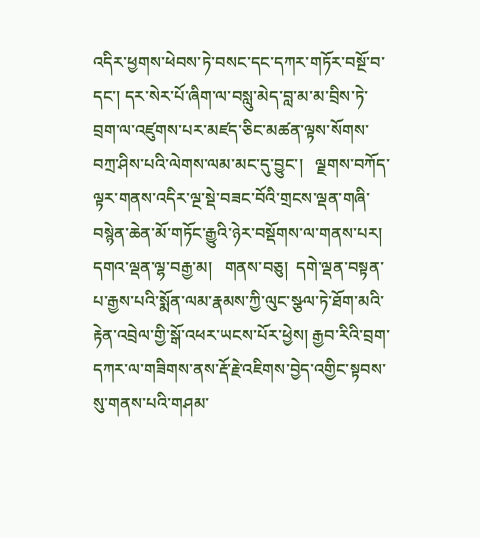འདིར་ཕྱགས་ཕེབས་ཏེ་བསང་དང་དཀར་གཏོར་བསྔོ་བ་དང་། དར་སེར་པོ་ཞིག་ལ་བསླུ་མེད་བླ་མ་མ་བྲིས་ཏེ་བྲག་ལ་འཛུགས་པར་མཛད་ཅིང་མཚན་ལྟས་སོགས་བཀྲ་ཤིས་པའི་ལེགས་ལམ་མང་དུ་བྱུང་།   ལྗགས་བཀོད་ལྟར་གནས་འདིར་ལྔ་སྡེ་བཟང་བོའི་གྲངས་ལྡན་གཞི་བསྙེན་ཆེན་མོ་གཏོང་རྒྱུའི་ཉེར་བསྡོགས་ལ་གནས་པར།  དགའ་ལྡན་ལྷ་བརྒྱ་མ།   གནས་བཅུ།  དགེ་ལྡན་བསྟན་པ་རྒྱས་པའི་སྨོན་ལམ་རྣམས་ཀྱི་ལུང་སྩལ་ཏེ་ཐོག་མའི་རྟེན་འབྲེལ་གྱི་སྒོ་འཕར་ཡངས་པོར་ཕྱེས། རྒྱབ་རིའི་བྲག་དཀར་ལ་གཟིགས་ནས་རྡོ་རྗེ་འཇིགས་བྱེད་འགྱིང་སྟབས་སུ་གནས་པའི་གཤམ་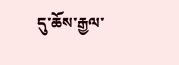དུ་ཆོས་རྒྱལ་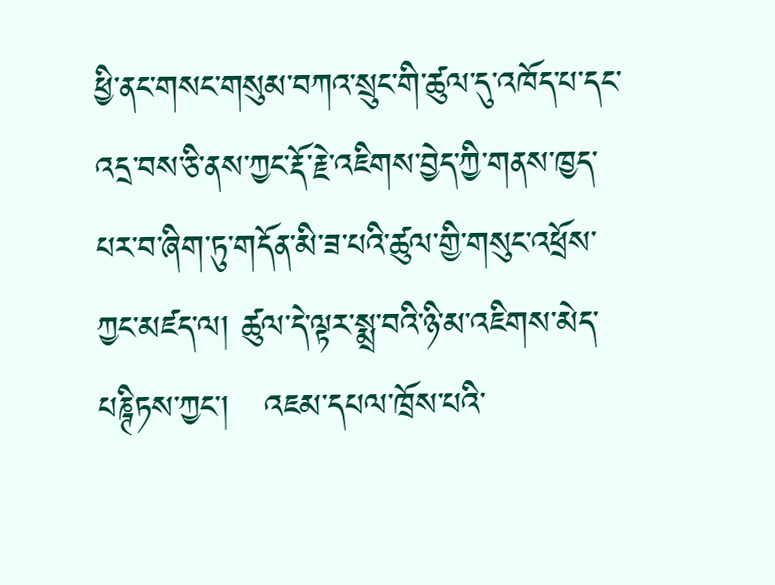ཕྱི་ནང་གསང་གསུམ་བཀའ་སྲུང་གི་ཚུལ་དུ་འཁོད་པ་དང་འདྲ་བས་ཅི་ནས་ཀྱང་རྡོ་རྗེ་འཇིགས་བྱེད་ཀྱི་གནས་ཁྱད་པར་བ་ཞིག་ཏུ་གདོན་མི་ཟ་པའི་ཚུལ་གྱི་གསུང་འཕྲོས་ཀྱང་མཛད་ལ། ཚུལ་དེ་ལྟར་སྨྲ་བའི་ཉི་མ་འཇིགས་མེད་པཎྚིཏས་ཀྱང་།   འཇམ་དཔལ་ཁྲོས་པའི་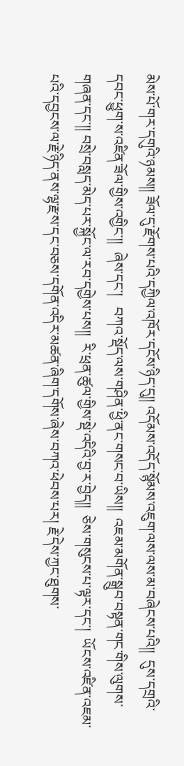མེས་པོ་གར་དགུའི་ཉམས།། ཟོལ་དུ་རྫོགས་པའི་དཀྱིལ་འཁོར་དངོས་ཉིད་དུ།། འདོམས་འདོད་སྙོམས་འཇུག་ལས་ལས་མ་བཞེངས་པའི།།  དུས་དགྲའི་དབང་ཕྱུག་ས་འཛིན་ཟོལ་གྱིས་འགྱིང་།།  ཞེས་དང་།   བཀའ་སྡོད་ལས་གཤིན་ཕྱི་ནང་གསང་བ་ཡིས།།  འཇམ་མགོན་སྒྲུབ་བསྟན་གང་གིས་ལུགས་གཞན་དང་།། བསྲེ་བསླད་མེད་པར་སྐྱོང་ལ་རབ་དགྱེས་པས།།  རི་ཕྲན་ཚུལ་གྱིས་སྡེ་འདིའི་བྱ་ར་བྱེད།།  ཅེས་གསུངས་པ་ལྟར་དང་།  ཡོངས་འཛིན་འཇམ་པའི་དབྱངས་ལ་རྗེ་ཉིད་ནས་ལྷ་རྫས་དང་བཅས་དགོན་འདིར་མཚན་ཞིག་དགོས་ཞེས་བཀའ་ཕེབས་པར། རྗེ་དེས་ཀྱང་ཐུགས་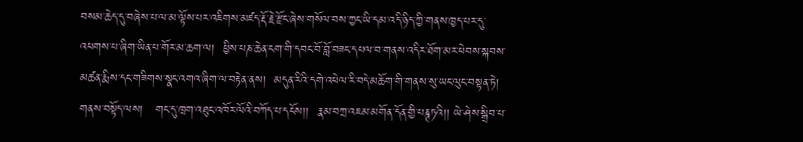བསམ་ཆེད་དུ་བཞེས་པ་ལ་མ་ལྟོས་པར་འཇིགས་མཛད་རྡོ་རྗེ་རྫོང་ཞེས་གསོལ་བས་ཀྱང་ཡི་དམ་འདི་ཉིད་ཀྱི་གནས་ཁྱད་པར་དུ་འཕགས་པ་ཞིག་ཡིན་པ་གོར་མ་ཆག་ལ།  ཕྱིས་པཎ་ཆེན་ངག་གི་དབང་བོ་བློ་བཟང་དཔལ་བ་གནས་འདིར་ཐོག་མར་ཕེབས་སྐབས་མཚན་རྨིས་དང་གཟིགས་སྣང་འགའ་ཞིག་ལ་བརྟེན་ནས།  མདུན་རིའི་དགེ་འཕེལ་རི་བདེ་མཆོག་གི་གནས་སུ་ཡང་ལུང་བསྟན་ཏེ།   གནས་བསྟོད་ལས།   གང་དུ་ཁྲག་འཐུང་འཁོར་ལོའི་བཀོད་པ་དངོས།།  རྣམ་བཀྲ་འཇམ་མགོན་དོན་གྱི་པཎྚཏའི།། ཡེ་ཤེས་སྒྲིབ་པ་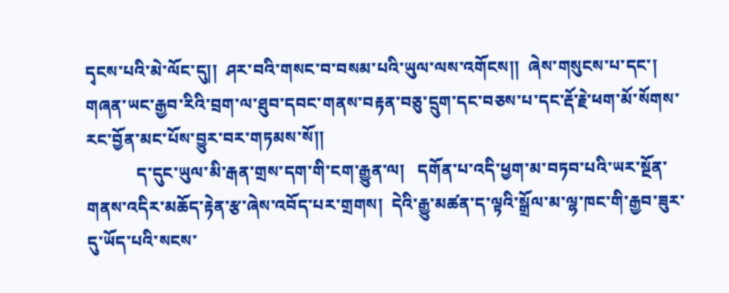དྭངས་པའི་མེ་ལོང་དུ།།  ཤར་བའི་གསང་བ་བསམ་པའི་ཡུལ་ལས་འགོངས།།  ཞེས་གསུངས་པ་དང་།   གཞན་ཡང་རྒྱབ་རིའི་བྲག་ལ་ཐུབ་དབང་གནས་བརྟན་བཅུ་དྲུག་དང་བཅས་པ་དང་རྡོ་རྗེ་ཕག་མོ་སོགས་རང་བྱོན་མང་པོས་བྱུར་བར་གཏམས་སོ།།
            ད་དུང་ཡུལ་མི་རྒན་གྲས་དག་གི་ངག་རྒྱུན་ལ།   དགོན་པ་འདི་ཕྱག་མ་བཏབ་པའི་ཡར་སྔོན་གནས་འདིར་མཆོད་རྟེན་རྩ་ཞེས་འབོད་པར་གྲགས།  དེའི་རྒྱུ་མཚན་ད་ལྟའི་སྒྲོལ་མ་ལྷ་ཁང་གི་རྒྱབ་ཟུར་དུ་ཡོད་པའི་སངས་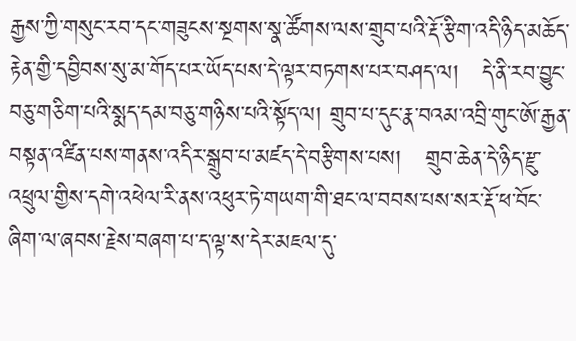རྒྱས་ཀྱི་གསུང་རབ་དང་གཟུངས་སྔགས་སྣ་ཚོགས་ལས་གྲུབ་པའི་རྡོ་རྩིག་འདི་ཉིད་མཆོད་རྟེན་གྱི་དབྱིབས་སུ་མ་གོད་པར་ཡོད་པས་དེ་ལྟར་བཏགས་པར་བཤད་ལ།   དེ་ནི་རབ་བྱུང་བཅུ་གཅིག་པའི་སྨད་དམ་བཅུ་གཉིས་པའི་སྟོད་ལ། གྲུབ་པ་དུང་རྣ་བའམ་འབྲི་གུང་ཨོ་རྒྱན་བསྟན་འཛིན་པས་གནས་འདིར་སྒྲུབ་པ་མཛད་དེ་བརྩིགས་པས།   གྲུབ་ཆེན་དེ་ཉིད་རྫུ་འཕྲུལ་གྱིས་དགེ་འཕེལ་རི་ནས་འཕུར་ཏེ་གཡག་གི་ཐང་ལ་བབས་པས་སར་རྡོ་ཕ་བོང་ཞིག་ལ་ཞབས་རྗེས་བཞག་པ་ད་ལྟ་ས་དེར་མཇལ་དུ་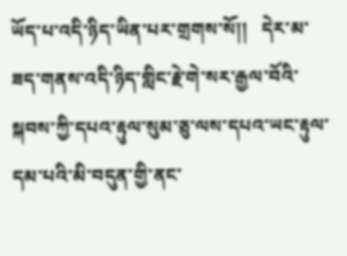ཡོད་པ་འདི་ཉིད་ཡིན་པར་གྲགས་སོ།།   དེར་མ་ཟད་གནས་འདི་ཉིད་གླིང་རྗེ་གེ་སར་རྒྱལ་བོའི་སྐབས་ཀྱི་དཔའ་རྟུལ་སུམ་ཅུ་ལས་དཔའ་ཡང་རྟུལ་དམ་པའི་མི་བདུན་གྱི་ནང་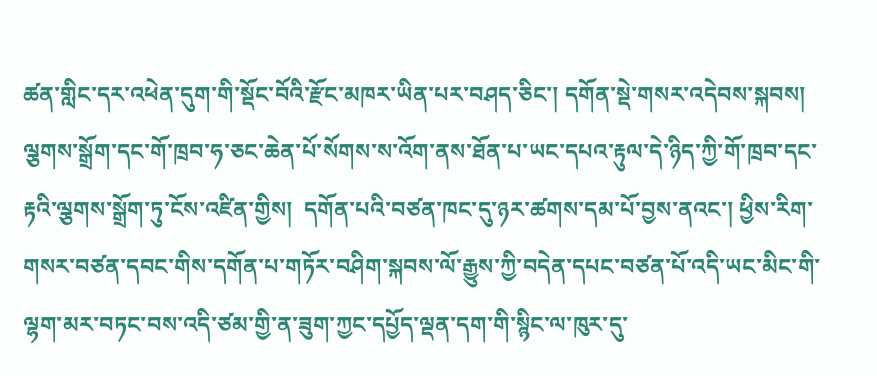ཚན་གླིང་དར་འཕེན་དུག་གི་སྡོང་བོའི་རྫོང་མཁར་ཡིན་པར་བཤད་ཅིང་། དགོན་སྡེ་གསར་འདེབས་སྐབས།    ལྕགས་སྒྲོག་དང་གོ་ཁྲབ་ཧ་ཅང་ཆེན་པོ་སོགས་ས་འོག་ནས་ཐོན་པ་ཡང་དཔའ་རྟུལ་དེ་ཉིད་ཀྱི་གོ་ཁྲབ་དང་རྟའི་ལྕགས་སྒྲོག་ཏུ་ངོས་འཛིན་གྱིས།  དགོན་པའི་བཙན་ཁང་དུ་ཉར་ཚགས་དམ་པོ་བྱས་ནའང་། ཕྱིས་རིག་གསར་བཙན་དབང་གིས་དགོན་པ་གཏོར་བཤིག་སྐབས་ལོ་རྒྱུས་ཀྱི་བདེན་དཔང་བཙན་པོ་འདི་ཡང་མིང་གི་ལྷག་མར་བཏང་བས་འདི་ཙམ་གྱི་ན་ཟུག་ཀྱང་དཔྱོད་ལྡན་དག་གི་སྙིང་ལ་ཁུར་དུ་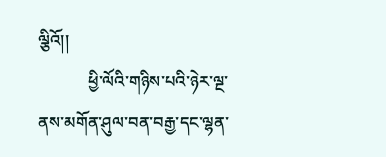ལྕིའོ།།
            ཕྱི་ལོའི་གཉིས་པའི་ཉེར་ལྔ་ནས་མགོན་ཤུལ་བན་བརྒྱ་དང་ལྷན་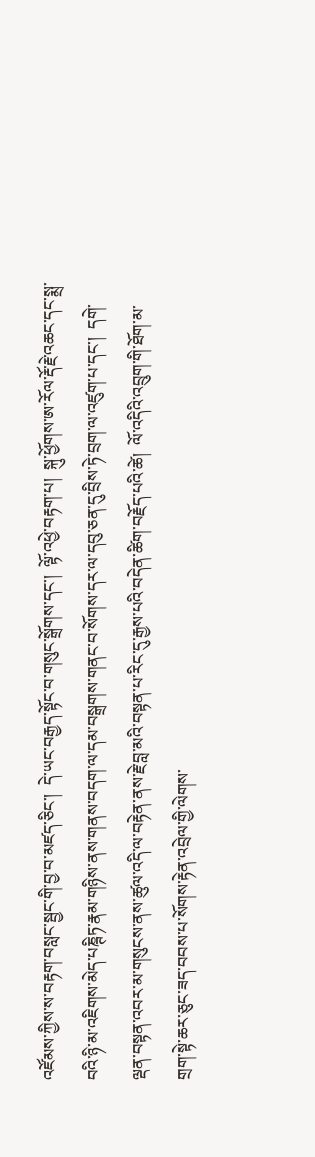འཛོམས་ཀྱིས་ས་བརྟག་བསླང་སྦྱང་གི་བྱ་བ་མཛད་ཅིང་།  དེ་ཡང་བརྒྱད་སྟོང་བ་གསུང་སྒྲོགས་དང་།  ལྟོ་འཕྱེ་བརྟག་པ།  སྐུ་ཕྱོགས་ཨ་རོལ་རྡོ་རྗེ་འཆང་དང་སྨྲ་བའི་ཉི་མ་འཇིགས་མེད་པཎྚིཏ་རྣམ་གཉིས་ནས་གནས་བདག་ལ་དམ་བསྒྲགས་གནང་བ་སོགས་དར་ལ་དབུ་ཅན་དུ་བྲིས་ཏེ་བྲག་ལ་འཛུག་པ་དང་།  དགེ་ལྡན་བསྟན་འབར་མ་གསུངས་ནས་ཚུལ་འདི་ལ་བརྟེན་ནས་རྗེ་བླ་མའི་བསྟན་པ་རིང་དུ་རྒྱས་པའི་བདེན་ཚིག་བརྗོད་པའི་ཚེ།  ལོ་འདིའི་འབྲུག་གི་ཐོག་མ་གྲག་སྟེ་ཆར་ཅུང་ཟད་བབས་པ་སོགས་རྟེན་འབྲེལ་གྱི་ལེགས་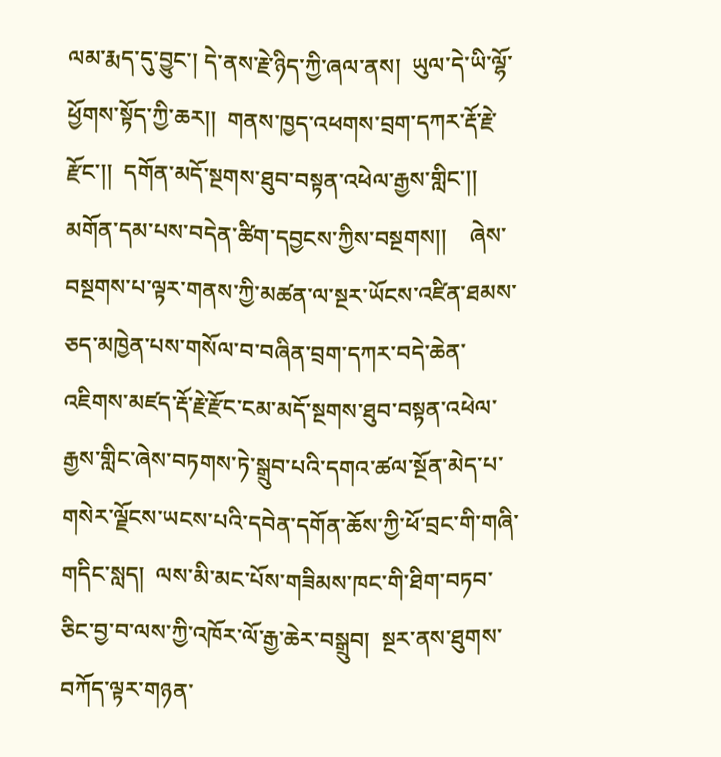ལམ་རྨད་དུ་བྱུང་། དེ་ནས་རྗེ་ཉིད་ཀྱི་ཞལ་ནས།  ཡུལ་དེ་ཡི་ལྷོ་ཕྱོགས་སྟོད་ཀྱི་ཆར།།  གནས་ཁྱད་འཕགས་བྲག་དཀར་རྡོ་རྗེ་རྫོང་།།  དགོན་མདོ་སྔགས་ཐུབ་བསྟན་འཕེལ་རྒྱས་གླིང་།། མགོན་དམ་པས་བདེན་ཚིག་དབྱངས་ཀྱིས་བསྔགས།།    ཞེས་བསྔགས་པ་ལྟར་གནས་ཀྱི་མཚན་ལ་སྔར་ཡོངས་འཛིན་ཐམས་ཅད་མཁྱེན་པས་གསོལ་བ་བཞིན་བྲག་དཀར་བདེ་ཆེན་འཇིགས་མཛད་རྡོ་རྗེ་རྫོང་ངམ་མདོ་སྔགས་ཐུབ་བསྟན་འཕེལ་རྒྱས་གླིང་ཞེས་བཏགས་ཏེ་སྒྲུབ་པའི་དགའ་ཚལ་སྔོན་མེད་པ་གསེར་ལྗོངས་ཡངས་པའི་དབེན་དགོན་ཆོས་ཀྱི་ཕོ་བྲང་གི་གཞི་གདིང་སླད།  ལས་མི་མང་པོས་གཟིམས་ཁང་གི་ཐིག་བཏབ་ཅིང་བྱ་བ་ལས་ཀྱི་འཁོར་ལོ་རྒྱ་ཆེར་བསྒྲུབ།  སྔར་ནས་ཐུགས་བཀོད་ལྟར་གཉན་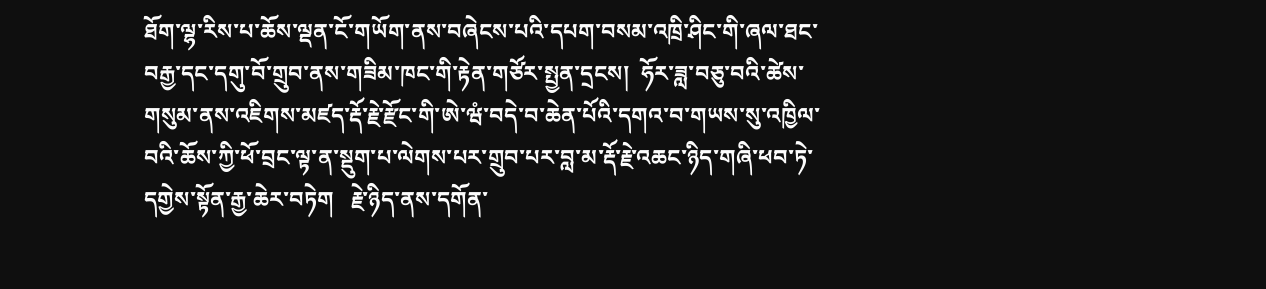ཐོག་ལྷ་རིས་པ་ཆོས་ལྡན་ངོ་གཡོག་ནས་བཞེངས་པའི་དཔག་བསམ་འཁྲི་ཤིང་གི་ཞལ་ཐང་བརྒྱ་དང་དགུ་བོ་གྲུབ་ནས་གཟིམ་ཁང་གི་རྟེན་གཙོར་སྤྱན་དྲངས།  ཧོར་ཟླ་བཅུ་བའི་ཚེས་གསུམ་ནས་འཇིགས་མཛད་རྡོ་རྗེ་རྫོང་གི་ཨེ་ཝཾ་བདེ་བ་ཆེན་པོའི་དགའ་བ་གཡས་སུ་འཁྱིལ་བའི་ཆོས་ཀྱི་ཕོ་བྲང་ལྟ་ན་སྡུག་པ་ལེགས་པར་གྲུབ་པར་བླ་མ་རྡོ་རྗེ་འཆང་ཉིད་གཞི་ཕབ་ཏེ་དགྱེས་སྟོན་རྒྱ་ཆེར་བཏེག   རྗེ་ཉིད་ནས་དགོན་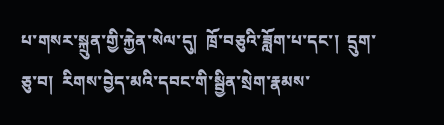པ་གསར་སྐྲུན་གྱི་རྐྱེན་སེལ་དུ།  ཁྲོ་བཅུའི་ཟློག་པ་དང་།  དྲུག་ཅུ་བ།  རིགས་བྱེད་མའི་དབང་གི་སྦྱིན་སྲེག་རྣམས་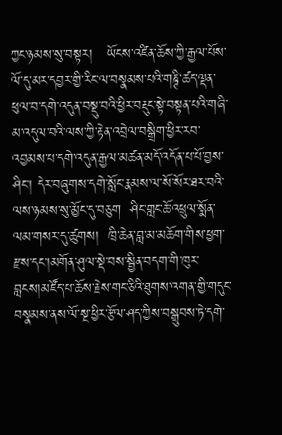ཀྱང་ཉམས་སུ་བསྟར།   ཡོངས་འཛིན་ཆོས་ཀྱི་རྒྱལ་པོས་ལོ་དུ་མར་དབྱར་གྱི་རིང་ལ་བསྣམས་པའི་གཎྚི་ཚད་ལྡན་ཕུལ་བ་དགེ་འདུན་བསྡུ་བའི་ཕྱིར་བརྡུང་སྟེ་བསྟན་པའི་གཞི་མ་འདུལ་བའི་ལས་ཀྱི་རྟེན་འབྲེལ་བསྒྲིག་ཕྱིར་རབ་འབྱམས་པ་དགེ་འདུན་རྒྱལ་མཚན་མདོ་འདོན་པ་པོ་བྱས་ཤིང་། དེར་བཞུགས་དགེ་སློང་རྣམས་ལ་སོ་སོར་ཐར་བའི་ལས་ཉམས་སུ་མྱོང་དུ་བཅུག  ཤིང་གླང་ཆོ་འཕྲུལ་སྨོན་ལམ་གསར་དུ་ཚུགས།  ཁྲི་ཆེན་བླ་མ་མཆོག་གིས་ཕྱག་རྫས་དང་།མགོན་ཤུལ་སྡེ་བས་སྦྱིན་བདག་གི་ཁུར་བླངས།མཛོད་པ་ཆོས་རྗེས་གང་ཅིའི་ཐུགས་འགན་གྱི་གདུང་བསྣམས་ནས་ལོ་སྔ་ཕྱིར་རྩོལ་ཤད་ཀྱིས་བསྒྲུབས་ཏེ་དགེ་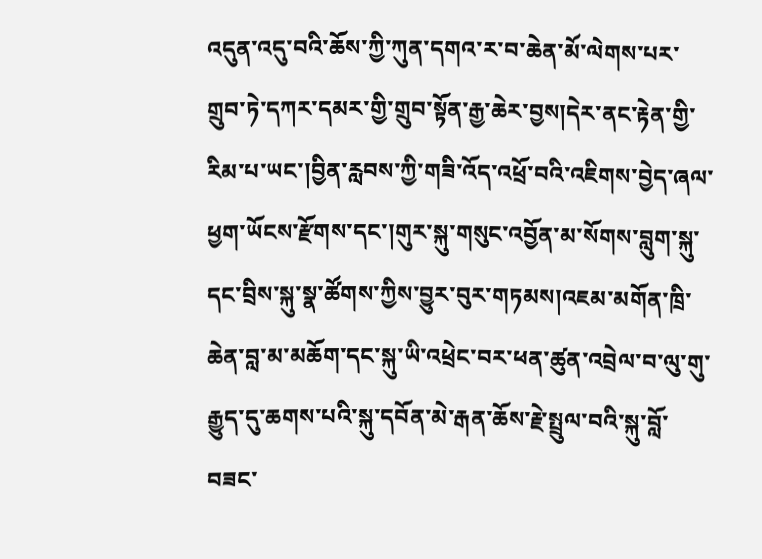འདུན་འདུ་བའི་ཆོས་ཀྱི་ཀུན་དགའ་ར་བ་ཆེན་མོ་ལེགས་པར་གྲུབ་ཏེ་དཀར་དམར་གྱི་གྲུབ་སྟོན་རྒྱ་ཆེར་བྱས།དེར་ནང་རྟེན་གྱི་རིམ་པ་ཡང་།བྱིན་རླབས་ཀྱི་གཟི་འོད་འཕྲོ་བའི་འཇིགས་བྱེད་ཞལ་ཕྱག་ཡོངས་རྫོགས་དང་།གུར་སྐུ་གསུང་འབྱོན་མ་སོགས་བླུག་སྐུ་དང་བྲིས་སྐུ་སྣ་ཚོགས་ཀྱིས་བྱུར་བུར་གཏམས།འཇམ་མགོན་ཁྲི་ཆེན་བླ་མ་མཆོག་དང་སྐུ་ཡི་འཕྲེང་བར་ཕན་ཚུན་འབྲེལ་བ་ལུ་གུ་རྒྱུད་དུ་ཆགས་པའི་སྐུ་དབོན་མེ་རྒན་ཆོས་རྗེ་སྤྲུལ་བའི་སྐུ་བློ་བཟང་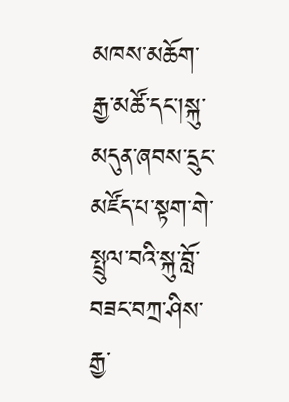མཁས་མཆོག་རྒྱ་མཚོ་དང་།སྐུ་མདུན་ཞབས་དྲུང་མཛོད་པ་སྟག་གེ་སྤྲུལ་བའི་སྐུ་བློ་བཟང་བཀྲ་ཤིས་རྒྱ་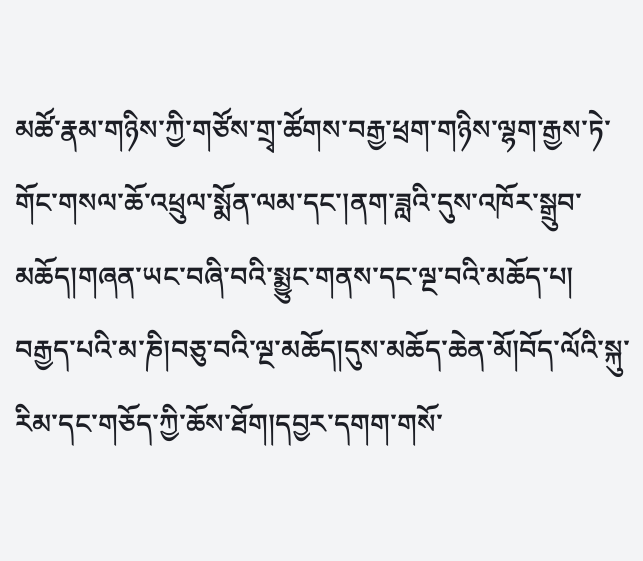མཚོ་རྣམ་གཉིས་ཀྱི་གཙོས་གྲྭ་ཚོགས་བརྒྱ་ཕྲག་གཉིས་ལྷག་རྒྱས་ཏེ་གོང་གསལ་ཆོ་འཕྲུལ་སྨོན་ལམ་དང་།ནག་ཟླའི་དུས་འཁོར་སྒྲུབ་མཆོད།གཞན་ཡང་བཞི་བའི་སྨྱུང་གནས་དང་ལྔ་བའི་མཆོད་པ།  བརྒྱད་པའི་མ་ཎི།བཅུ་བའི་ལྔ་མཆོད།དུས་མཆོད་ཆེན་མོ།བོད་ལོའི་སྐུ་རིམ་དང་གཅོད་ཀྱི་ཆོས་ཐོག།དབྱར་དགག་གསོ་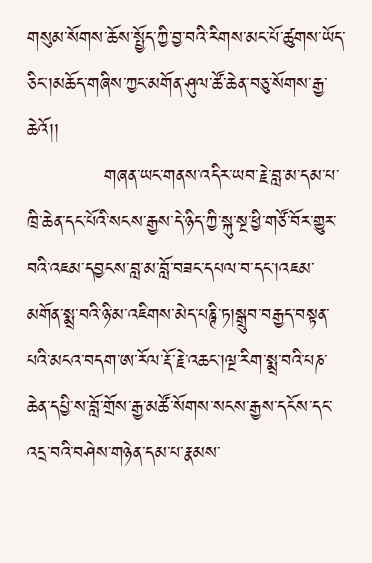གསུམ་སོགས་ཆོས་སྤྱོད་ཀྱི་བྱ་བའི་རིགས་མང་པོ་ཚུགས་ཡོད་ཅིང་།མཆོད་གཞིས་ཀྱང་མགོན་ཤུལ་ཚོ་ཆེན་བཅུ་སོགས་རྒྱ་ཆེའོ།།
            གཞན་ཡང་གནས་འདིར་ཡབ་རྗེ་བླ་མ་དམ་པ་ཁྲི་ཆེན་དང་པོའི་སངས་རྒྱས་དེ་ཉིད་ཀྱི་སྐུ་སྔ་ཕྱི་གཙོ་བོར་གྱུར་བའི་འཇམ་དབྱངས་བླ་མ་བློ་བཟང་དཔལ་བ་དང་།འཇམ་མགོན་སྨྲ་བའི་ཉི་མ་འཇིགས་མེད་པཎྚི་ཏ།སྒྲུབ་བརྒྱད་བསྟན་པའི་མངའ་བདག་ཨ་རོལ་རྡོ་རྗེ་འཆང་།ལྔ་རིག་སྨྲ་བའི་པཎ་ཆེན་དཔྱི་ས་བློ་གྲོས་རྒྱ་མཚོ་སོགས་སངས་རྒྱས་དངོས་དང་འདྲ་བའི་བཤེས་གཉེན་དམ་པ་རྣམས་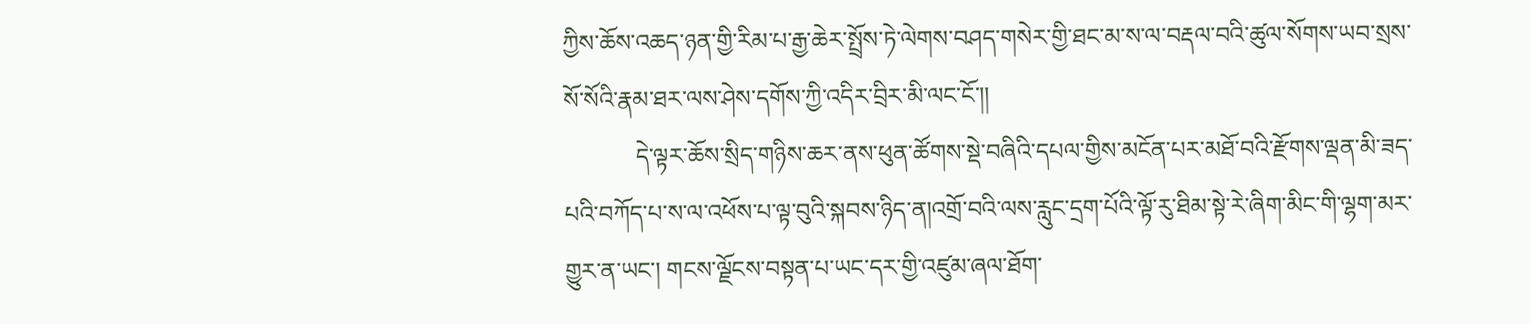ཀྱིས་ཆོས་འཆད་ཉན་གྱི་རིམ་པ་རྒྱ་ཆེར་སྤྲོས་ཏེ་ལེགས་བཤད་གསེར་གྱི་ཐང་མ་ས་ལ་བརྡལ་བའི་ཚུལ་སོགས་ཡབ་སྲས་སོ་སོའི་རྣམ་ཐར་ལས་ཤེས་དགོས་ཀྱི་འདིར་བྲིར་མི་ལང་ངོ་།།
            དེ་ལྟར་ཆོས་སྲིད་གཉིས་ཆར་ནས་ཕུན་ཚོགས་སྡེ་བཞིའི་དཔལ་གྱིས་མངོན་པར་མཐོ་བའི་རྫོགས་ལྡན་མི་ཟད་པའི་བཀོད་པ་ས་ལ་འཕོས་པ་ལྟ་བུའི་སྐབས་ཉིད་ན།འགྲོ་བའི་ལས་རླུང་དྲག་པོའི་ལྟོ་རུ་ཐིམ་སྟེ་རེ་ཞིག་མིང་གི་ལྷག་མར་གྱུར་ན་ཡང་། གངས་ལྗོངས་བསྟན་པ་ཡང་དར་གྱི་འཛུམ་ཞལ་ཐོག་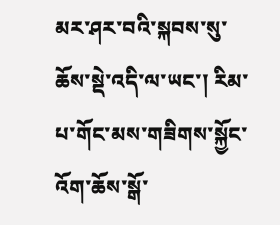མར་ཤར་བའི་སྐབས་སུ་ཆོས་སྡེ་འདི་ལ་ཡང་། རིམ་པ་གོང་མས་གཟིགས་སྐྱོང་འོག་ཆོས་སྒོ་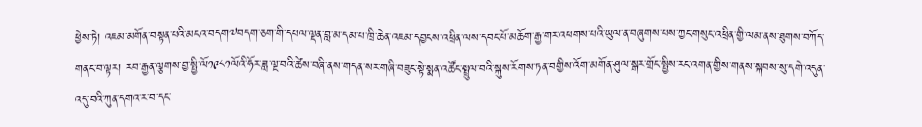ཕྱེས་ཏེ། འཇམ་མགོན་བསྟན་པའི་མངའ་བདག༧བདག་ཅག་གི་དཔལ་ལྡན་བླ་མ་དམ་པ་ཁྲི་ཆེན་འཇམ་དབྱངས་འཕྲིན་ལས་དབང་པོ་མཆོག་རྒྱ་གར་འཕགས་པའི་ཡུལ་ན་བཞུགས་པས་ཀྱང་གསུང་འཕྲིན་གྱི་ལམ་ནས་ཐུགས་བཀོད་གནང་བ་ལྟར། རབ་རྒྱན་ལྕགས་བྱ་སྤྱི་ལོ༡༩༨༡ལོའི་ཧོར་ཟླ་ལྔ་བའི་ཚེས་བཞི་ནས་གདན་སར་གཞི་བཟུང་སྟེ་སྨན་འཚོང་སྤྲུལ་བའི་སྐུས་རོགས་ཏན་བགྱིས་འོག་མགོན་ཤུལ་སྒར་གྲོང་སྤྱིས་རང་འགན་གྱིས་གནས་སྐབས་སུ་དགེ་འདུན་འདུ་བའི་ཀུན་དགའ་ར་བ་དང་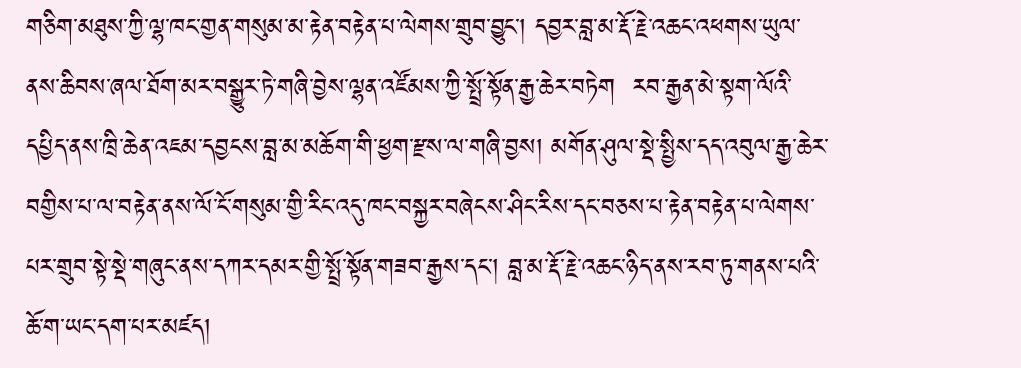གཅིག་མཐུས་ཀྱི་ལྷ་ཁང་གྱན་གསུམ་མ་རྟེན་བརྟེན་པ་ལེགས་གྲུབ་བྱུང་། དབྱར་བླ་མ་རྡོ་རྗེ་འཆང་འཕགས་ཡུལ་ནས་ཆིབས་ཞལ་ཐོག་མར་བསྒྱུར་ཏེ་གཞི་བྱེས་ལྷན་འཛོམས་ཀྱི་སྤྲོ་སྟོན་རྒྱ་ཆེར་བཏེག  རབ་རྒྱན་མེ་སྟག་ལོའི་དཔྱིད་ནས་ཁྲི་ཆེན་འཇམ་དབྱངས་བླ་མ་མཆོག་གི་ཕྱག་རྫས་ལ་གཞི་བྱས། མགོན་ཤུལ་སྡེ་སྤྱིས་དད་འབུལ་རྒྱ་ཆེར་བགྱིས་པ་ལ་བརྟེན་ནས་ལོ་ངོ་གསུམ་གྱི་རིང་འདུ་ཁང་བསྐྱར་བཞེངས་ཤིང་རིས་དང་བཅས་པ་རྟེན་བརྟེན་པ་ལེགས་པར་གྲུབ་སྟེ་སྡེ་གཞུང་ནས་དཀར་དམར་གྱི་སྤྲོ་སྟོན་གཟབ་རྒྱས་དང་། བླ་མ་རྡོ་རྗེ་འཆང་ཉིད་ནས་རབ་ཏུ་གནས་པའི་ཆོ་ག་ཡང་དག་པར་མཛད།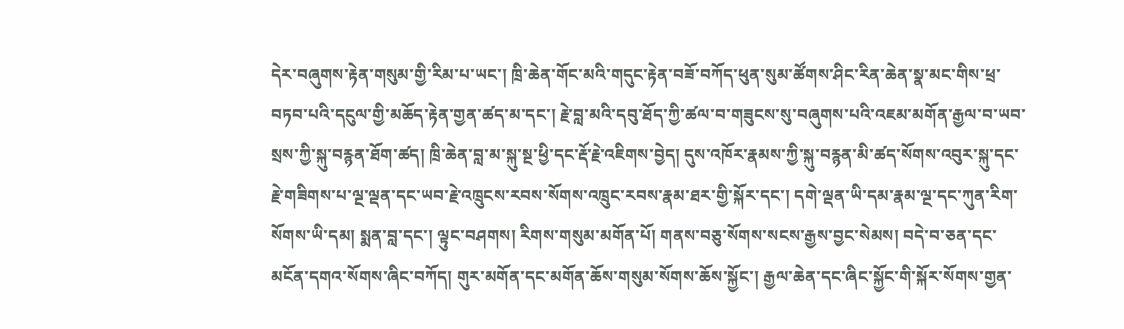དེར་བཞུགས་རྟེན་གསུམ་གྱི་རིམ་པ་ཡང་། ཁྲི་ཆེན་གོང་མའི་གདུང་རྟེན་བཟོ་བཀོད་ཕུན་སུམ་ཚོགས་ཤིང་རིན་ཆེན་སྣ་མང་གིས་ཕྲ་བཏབ་པའི་དངུལ་གྱི་མཆོད་རྟེན་གྱན་ཚད་མ་དང་། རྗེ་བླ་མའི་དབུ་ཐོད་ཀྱི་ཚལ་བ་གཟུངས་སུ་བཞུགས་པའི་འཇམ་མགོན་རྒྱལ་བ་ཡབ་སྲས་ཀྱི་སྐུ་བརྙན་ཐོག་ཚད། ཁྲི་ཆེན་བླ་མ་སྐུ་སྔ་ཕྱི་དང་རྡོ་རྗེ་འཇིགས་བྱེད། དུས་འཁོར་རྣམས་ཀྱི་སྐུ་བརྙན་མི་ཚད་སོགས་འབུར་སྐུ་དང་རྗེ་གཟིགས་པ་ལྔ་ལྡན་དང་ཡབ་རྗེ་འཁྲུངས་རབས་སོགས་འཁྲུང་རབས་རྣམ་ཐར་གྱི་སྐོར་དང་། དགེ་ལྡན་ཡི་དམ་རྣམ་ལྔ་དང་ཀུན་རིག་སོགས་ཡི་དམ། སྨན་བླ་དང་། ལྟུང་བཤགས། རིགས་གསུམ་མགོན་པོ། གནས་བཅུ་སོགས་སངས་རྒྱས་བྱང་སེམས། བདེ་བ་ཅན་དང་མངོན་དགའ་སོགས་ཞིང་བཀོད། གུར་མགོན་དང་མགོན་ཆོས་གསུམ་སོགས་ཆོས་སྐྱོང་། རྒྱལ་ཆེན་དང་ཞིང་སྐྱོང་གི་སྐོར་སོགས་གྱན་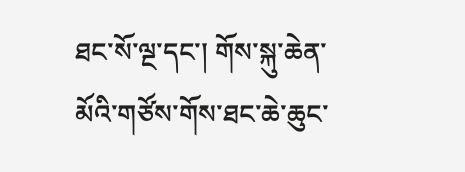ཐང་སོ་ལྔ་དང་། གོས་སྐུ་ཆེན་མོའི་གཙོས་གོས་ཐང་ཆེ་ཆུང་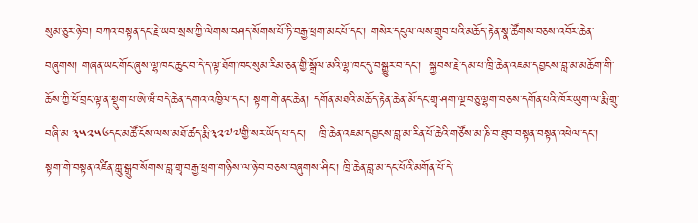སུམ་ཅུར་ཉེ་བ། བཀའ་བསྟན་དང་རྗེ་ཡབ་སྲས་ཀྱི་ལེགས་བཤད་སོགས་པོ་ཏི་བརྒྱ་ཕྲག་མང་པོ་དང་། གསེར་དངུལ་ལས་གྲུབ་པའི་མཆོད་རྟེན་སྣ་ཚོགས་བཅས་འབོར་ཆེན་བཞུགས། གཞན་ཡང་གོང་ཞུས་ལྷ་ཁང་ཆུང་བ་དེ་ད་ལྟ་ཐོག་ཁང་སུམ་རིམ་ཅན་གྱི་སྒྲོལ་མའི་ལྷ་ཁང་དུ་བསྒྱུར་བ་དང་།  སྐྱབས་རྗེ་དམ་པ་ཁྲི་ཆེན་འཇམ་དབྱངས་བླ་མ་མཆོག་གི་ཆོས་ཀྱི་ཕོ་བྲང་ལྟ་ན་སྡུག་པ་ཨེ་ཝཾ་བདེ་ཆེན་དགའ་འཁྱིལ་དང་། སྟག་གེ་ནང་ཆེན། དགོན་མཐའི་མཆོད་རྟེན་ཆེན་མོ་དང་གྲྭ་ཤག་ལྔ་བཅུ་ལྷག་བཅས་དགོན་པའི་ཁོར་ཡུག་ལ་རྨི་གྲུ་བཞི་མ ༣༥༢༥༦དང་མཚོ་ངོས་ལས་མཐོ་ཚད་རྨི་༣༢༧༧གྱི་སར་ཡོད་པ་དང་།   ཁྲི་ཆེན་འཇམ་དབྱངས་བླ་མ་རིན་པོ་ཆེའི་གཙོས་མ་ཎི་བ་ཐུབ་བསྟན་བསྟན་འཕེལ་དང་།  སྟག་གེ་བསྟན་འཛིན་ཀླུ་སྒྲུབ་སོགས་བླ་གྲྭ་བརྒྱ་ཕྲག་གཉིས་ལ་ཉེ་བ་བཅས་བཞུགས་ཤིང་། ཁྲི་ཆེན་བླ་མ་དང་པོའི་མགོན་པོ་དེ་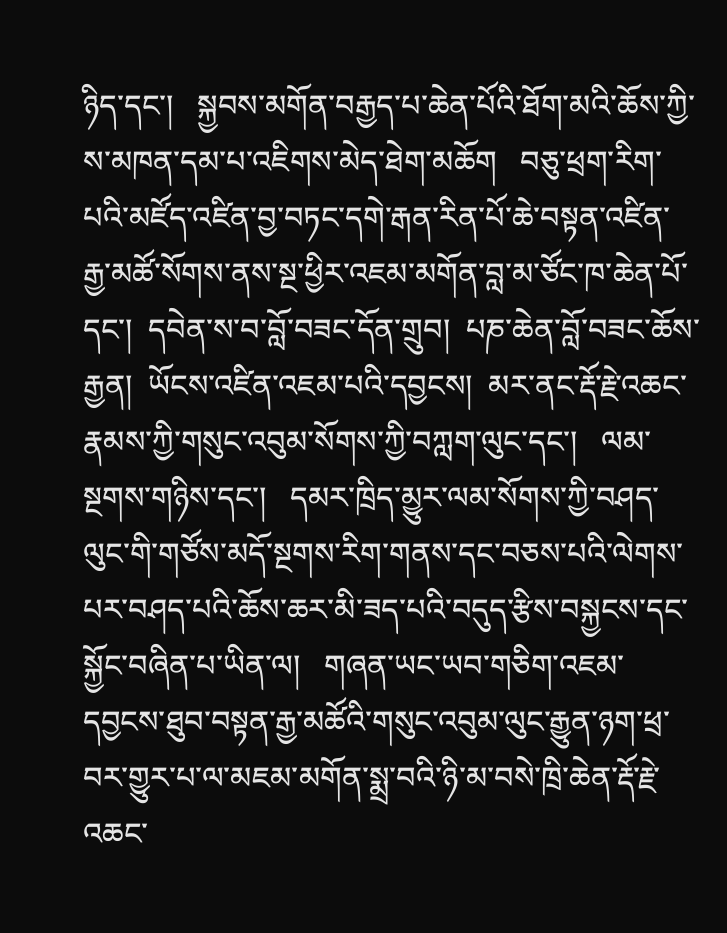ཉིད་དང་།   སྐྱབས་མགོན་བརྒྱད་པ་ཆེན་པོའི་ཐོག་མའི་ཆོས་ཀྱི་ས་མཁན་དམ་པ་འཇིགས་མེད་ཐེག་མཆོག   བཅུ་ཕྲག་རིག་པའི་མཛོད་འཛིན་བྱ་བཏང་དགེ་རྒན་རིན་པོ་ཆེ་བསྟན་འཛིན་རྒྱ་མཚོ་སོགས་ནས་སྔ་ཕྱིར་འཇམ་མགོན་བླ་མ་ཙོང་ཁ་ཆེན་པོ་དང་།  དབེན་ས་བ་བློ་བཟང་དོན་གྲུབ།  པཎ་ཆེན་བློ་བཟང་ཆོས་རྒྱན།  ཡོངས་འཛིན་འཇམ་པའི་དབྱངས།  མར་ནང་རྡོ་རྗེ་འཆང་རྣམས་ཀྱི་གསུང་འབུམ་སོགས་ཀྱི་བཀླག་ལུང་དང་།   ལམ་སྔགས་གཉིས་དང་།   དམར་ཁྲིད་མྱུར་ལམ་སོགས་ཀྱི་བཤད་ལུང་གི་གཙོས་མདོ་སྔགས་རིག་གནས་དང་བཅས་པའི་ལེགས་པར་བཤད་པའི་ཆོས་ཆར་མི་ཟད་པའི་བདུད་རྩིས་བསྐྱངས་དང་སྐྱོང་བཞིན་པ་ཡིན་ལ།   གཞན་ཡང་ཡབ་གཅིག་འཇམ་དབྱངས་ཐུབ་བསྟན་རྒྱ་མཚོའི་གསུང་འབུམ་ལུང་རྒྱུན་ཉག་ཕྲ་བར་གྱུར་པ་ལ་མཇམ་མགོན་སྨྲ་བའི་ཉི་མ་བསེ་ཁྲི་ཆེན་རྡོ་རྗེ་འཆང་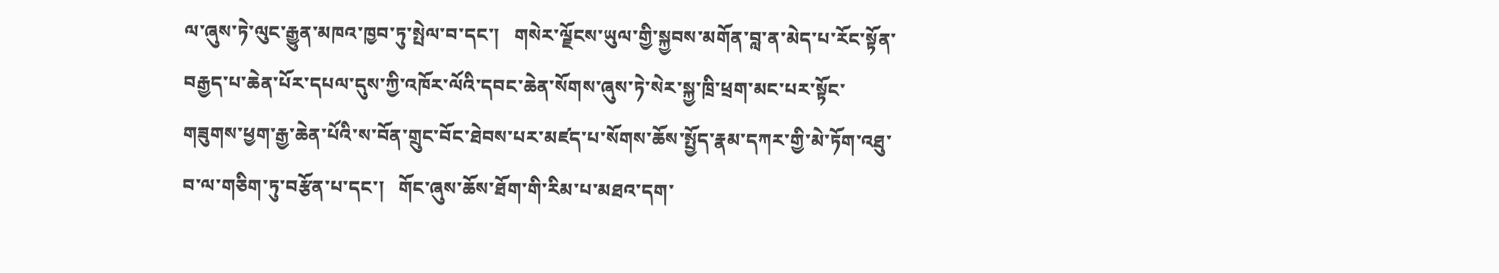ལ་ཞུས་ཏེ་ལུང་རྒྱུན་མཁའ་ཁྱབ་ཏུ་སྤེལ་བ་དང་།   གསེར་ལྗོངས་ཡུལ་གྱི་སྐྱབས་མགོན་བླ་ན་མེད་པ་རོང་སྟོན་བརྒྱད་པ་ཆེན་པོར་དཔལ་དུས་ཀྱི་འཁོར་ལོའི་དབང་ཆེན་སོགས་ཞུས་ཏེ་སེར་སྐྱ་ཁྲི་ཕྲག་མང་པར་སྟོང་གཟུགས་ཕྱག་རྒྱ་ཆེན་པོའི་ས་བོན་གྲུང་བོང་ཐེབས་པར་མཛད་པ་སོགས་ཆོས་སྤྱོད་རྣམ་དཀར་གྱི་མེ་ཏོག་འཐུ་བ་ལ་གཅིག་ཏུ་བརྩོན་པ་དང་།   གོང་ཞུས་ཆོས་ཐོག་གི་རིམ་པ་མཐའ་དག་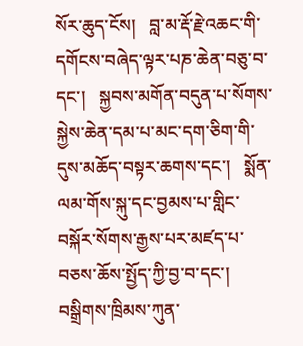སོར་ཆུད་ངོས།   བླ་མ་རྡོ་རྗེ་འཆང་གི་དགོངས་བཞེད་ལྟར་པཎ་ཆེན་བཅུ་བ་དང་།   སྐྱབས་མགོན་བདུན་པ་སོགས་སྐྱེས་ཆེན་དམ་པ་མང་དག་ཅིག་གི་དུས་མཆོད་བསྟར་ཆགས་དང་།   སྨོན་ལམ་གོས་སྐུ་དང་བྱམས་པ་གླིང་བསྐོར་སོགས་རྒྱས་པར་མཛད་པ་བཅས་ཆོས་སྤྱོད་ཀྱི་བྱ་བ་དང་།  བསྒྲིགས་ཁྲིམས་ཀུན་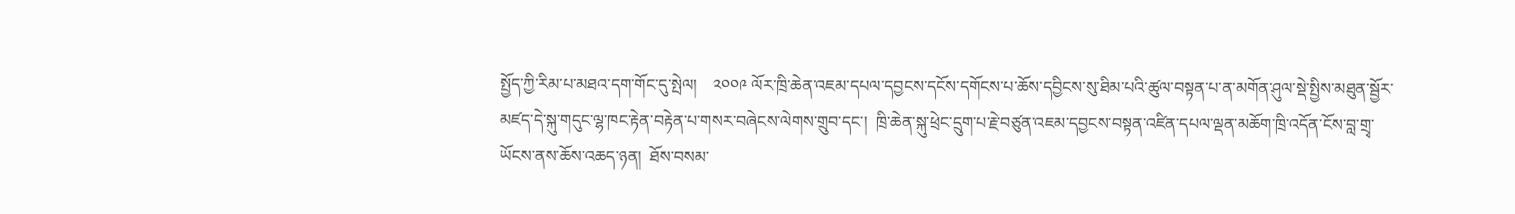སྤྱོད་ཀྱི་རིམ་པ་མཐའ་དག་གོང་དུ་སྤེལ།    ༢༠༠༩ ལོར་ཁྲི་ཆེན་འཇམ་དཔལ་དབྱངས་དངོས་དགོངས་པ་ཆོས་དབྱིངས་སུ་ཐིམ་པའི་ཚུལ་བསྟན་པ་ན་མགོན་ཤུལ་སྡེ་སྤྱིས་མཐུན་སྦྱོར་མཛད་དེ་སྐུ་གདུང་ལྷ་ཁང་རྟེན་བརྟེན་པ་གསར་བཞེངས་ལེགས་གྲུབ་དང་།  ཁྲི་ཆེན་སྐུ་ཕྲེང་དྲུག་པ་རྗེ་བཙུན་འཇམ་དབྱངས་བསྟན་འཛིན་དཔལ་ལྡན་མཆོག་ཁྲི་འདོན་ངོས་བླ་གྲྭ་ཡོངས་ནས་ཆོས་འཆད་ཉན།  ཐོས་བསམ་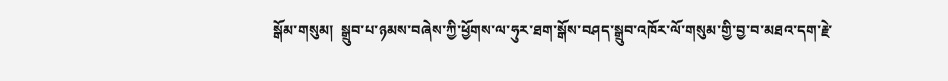སྒོམ་གསུམ།  སྒྲུབ་པ་ཉམས་བཞེས་ཀྱི་ཕྱོགས་ལ་ཧུར་ཐག་སྒོས་བཤད་སྒྲུབ་འཁོར་ལོ་གསུམ་གྱི་བྱ་བ་མཐའ་དག་རྗེ་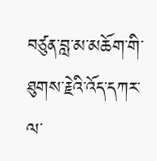བཙུན་བླ་མ་མཆོག་གི་ཐུགས་རྗེའི་འོད་དཀར་ལ་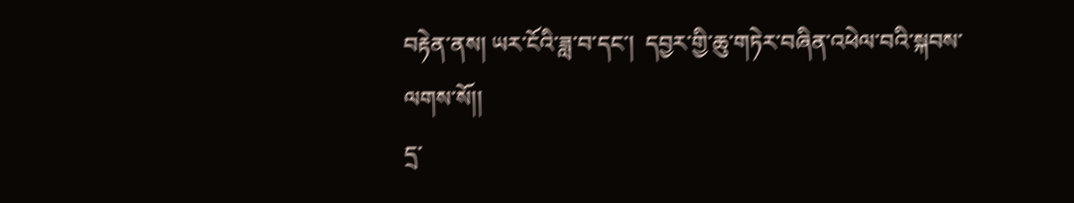བརྟེན་ནས། ཡར་ངོའི་ཟླ་བ་དང་།  དབྱར་གྱི་ཆུ་གཏེར་བཞིན་འཕེལ་བའི་སྐབས་ལགས་སོ།།
དྲ་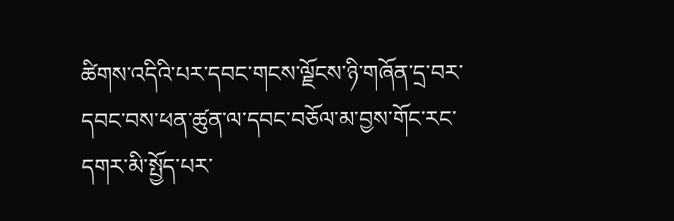ཚིགས་འདིའི་པར་དབང་གངས་ལྗོངས་ཉི་གཞོན་དྲ་བར་དབང་བས་ཕན་ཚུན་ལ་དབང་བཅོལ་མ་བྱས་གོང་རང་དགར་མི་སྤྱོད་པར་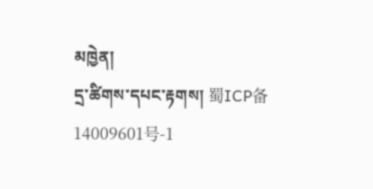མཁྱེན།
དྲ་ཚིགས་དཔང་རྟགས། 蜀ICP备14009601号-1